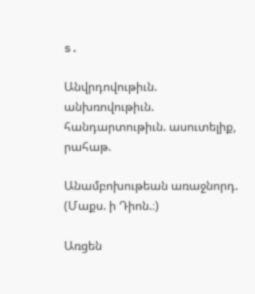s.

Անվրդովութիւն. անխռովութիւն. հանդարտութիւն. ասուտելիք, րահաթ.

Անամբոխութեան առաջնորդ. (Մաքս. ի Դիոն.։)

Առցեն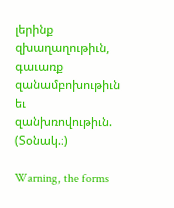լերինք զխաղաղութիւն, գաւառք զանամբոխութիւն եւ զանխռովութիւն. (Տօնակ.։)

Warning, the forms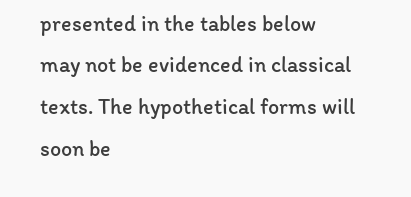presented in the tables below may not be evidenced in classical texts. The hypothetical forms will soon be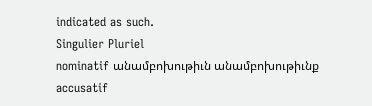indicated as such.
Singulier Pluriel
nominatif անամբոխութիւն անամբոխութիւնք
accusatif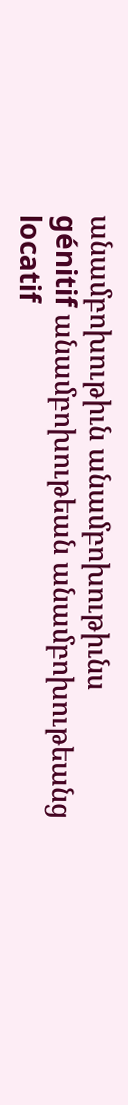անամբոխութիւն անամբոխութիւնս
génitif անամբոխութեան անամբոխութեանց
locatif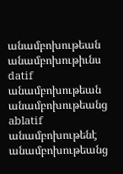անամբոխութեան անամբոխութիւնս
datif անամբոխութեան անամբոխութեանց
ablatif անամբոխութենէ անամբոխութեանց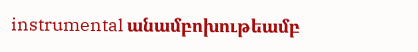instrumental անամբոխութեամբ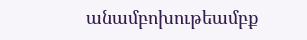անամբոխութեամբք